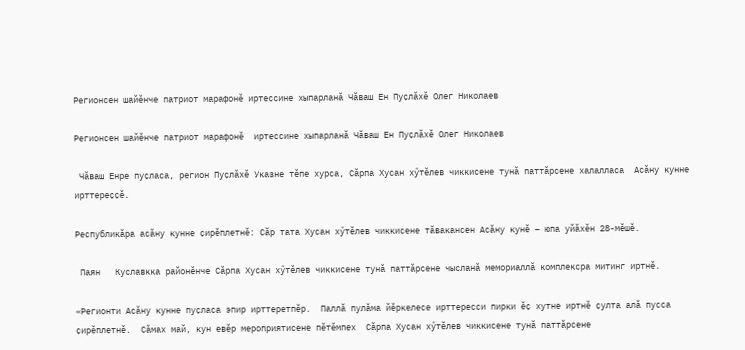Регионсен шайĕнче патриот марафонĕ иртессине хыпарланă Чăваш Ен Пуҫлăхĕ Олег Николаев

Регионсен шайĕнче патриот марафонĕ  иртессине хыпарланă Чăваш Ен Пуҫлăхĕ Олег Николаев

 Чăваш Енре пуҫласа, регион Пуҫлăхĕ Указне тĕпе хурса, Сăрпа Хусан хӳтĕлев чиккисене тунă паттăрсене халалласа  Асăну кунне ирттереҫҫĕ.

Республикӑра асӑну кунне ҫирӗплетнӗ: Сӑр тата Хусан хӳтӗлев чиккисене тӑвакансен Асӑну кунӗ – юпа уйӑхӗн 28-мӗшӗ.

 Паян   Куславкка районĕнче Сăрпа Хусан хӳтĕлев чиккисене тунă паттăрсене чысланă мемориаллă комплексра митинг иртнĕ.

«Регионти Асăну кунне пуҫласа эпир ирттеретпĕр.  Паллă пулăма йĕркелесе ирттересси пирки ĕҫ хутне иртнĕ ҫулта алă пусса ҫирĕплетнĕ.  Сăмах май, кун евĕр мероприятисене пĕтĕмпех  Сăрпа Хусан хӳтĕлев чиккисене тунă паттăрсене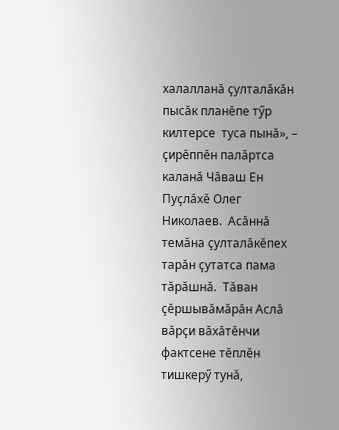халалланă ҫулталăкăн пысăк планĕпе тӳр килтерсе  туса пынă», – ҫирĕппĕн палăртса каланă Чăваш Ен Пуҫлăхĕ Олег Николаев.  Асăннă темăна ҫулталăкĕпех тарăн ҫутатса пама тăрăшнă.  Тăван ҫĕршывăмăрăн Аслă вăрҫи вăхăтĕнчи фактсене тĕплĕн тишкерӳ тунă,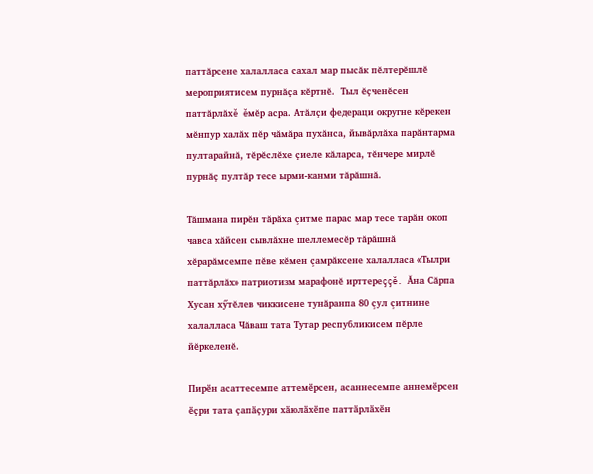паттăрсене халалласа сахал мар пысăк пĕлтерĕшлĕ мероприятисем пурнăҫа кĕртнĕ.  Тыл ĕҫченĕсен паттăрлăхĕ ĕмĕр асра. Атăлҫи федераци округне кĕрекен мĕнпур халăх пĕр чăмăра пухăнса, йывăрлăха парăнтарма пултарайнă, тĕрĕслĕхе ҫиеле кăларса, тĕнчере мирлĕ пурнăҫ пултăр тесе ырми-канми тăрăшнă.

Тăшмана пирĕн тăрăха çитме парас мар тесе тарăн окоп чавса хăйсен сывлăхне шеллемесĕр тăрăшнă хĕрарăмсемпе пĕве кĕмен çамрăксене халалласа «Тылри паттăрлăх» патриотизм марафонĕ ирттереççĕ. Ăна Сăрпа Хусан хӳтĕлев чиккисене тунăранпа 80 çул çитнине халалласа Чăваш тата Тутар республикисем пĕрле йĕркеленĕ.

Пирӗн асаттесемпе аттемӗрсен, асаннесемпе аннемӗрсен ӗҫри тата ҫапӑҫури хӑюлӑхӗпе паттӑрлӑхӗн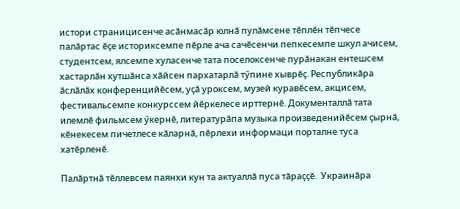истори страницисенче асӑнмасӑр юлнӑ пулӑмсене тӗплӗн тӗпчесе палӑртас ӗҫе историксемпе пӗрле ача сачӗсенчи пепкесемпе шкул ачисем, студентсем, ялсемпе хуласенче тата поселоксенче пурӑнакан ентешсем хастарлӑн хутшӑнса хӑйсен пархатарлӑ тӳпине хыврӗҫ. Республикӑра ӑслӑлӑх конференцийӗсем, уҫӑ уроксем, музей куравӗсем, акцисем, фестивальсемпе конкурссем йӗркелесе ирттернӗ. Документаллӑ тата илемлӗ фильмсем ӳкернӗ, литературӑпа музыка произведенийӗсем ҫырнӑ, кӗнекесем пичетлесе кӑларнӑ, пӗрлехи информаци порталне туса хатӗрленӗ.

Палăртнă тĕллевсем паянхи кун та актуаллă пуса тăраҫҫĕ.  Украинăра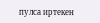пулса иртекен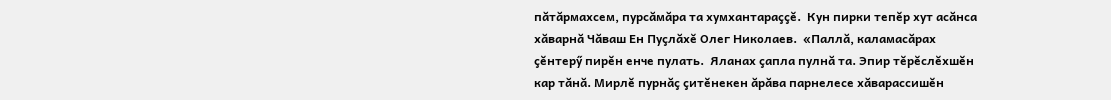пăтăрмахсем, пурсăмăра та хумхантараҫҫĕ.  Кун пирки тепĕр хут асăнса хăварнă Чăваш Ен Пуҫлăхĕ Олег Николаев.  «Паллă, каламасăрах ҫĕнтерӳ пирĕн енче пулать.  Яланах ҫапла пулнă та. Эпир тĕрĕслĕхшĕн  кар тăнă. Мирлĕ пурнăҫ ҫитĕнекен ăрăва парнелесе хăварассишĕн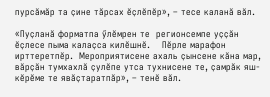пурсăмăр та ҫине тăрсах ĕҫлĕпĕр», – тесе каланă вăл.

«Пуҫланă форматпа ӳлĕмрен те  регионсемпе уҫҫăн ĕҫлесе пыма калаҫса килĕшнĕ.    Пĕрле марафон ирттеретпĕр.  Мероприятисене ахаль ҫынсене кăна мар, вăрҫăн тумхахлă ҫулĕпе утса тухнисене те, ҫамрăк яш-кĕрĕме те явăҫтаратпăр», – тенĕ вăл.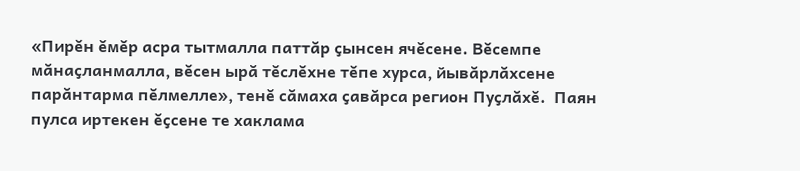«Пирĕн ĕмĕр асра тытмалла паттăр ҫынсен ячĕсене. Вĕсемпе мăнаҫланмалла, вĕсен ырă тĕслĕхне тĕпе хурса, йывăрлăхсене парăнтарма пĕлмелле», тенĕ сăмаха ҫавăрса регион Пуҫлăхĕ.  Паян пулса иртекен ĕҫсене те хаклама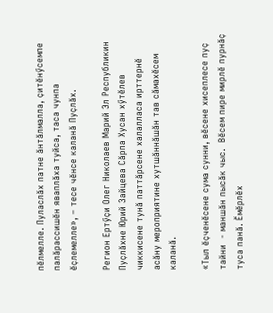пĕлмелле. Пуласлăх патне ăнтăлмалла, ҫитĕнӳсемпе палăрассишĕн яваплăха туйса, таса чунпа ĕҫлемелле», – тесе чĕнсе каланă Пуҫлăх.

Регион Ертӳҫи Олег Николаев Марий Эл Республикин Пуҫлăхне Юрий Зайцева Сăрпа Хусан хӳтĕлев чиккисене тунă паттăрсене халалласа ирттернĕ асăну мероприятине хутшăннăшăн тав сăмахĕсем каланă.

«Тыл ĕҫченĕсене сума сунни, вĕсене хисеплесе пуҫ тайни  - маншăн пысăк чыс.  Вĕсем пире мирлĕ пурнăҫ туса панă. Ĕмĕрлĕх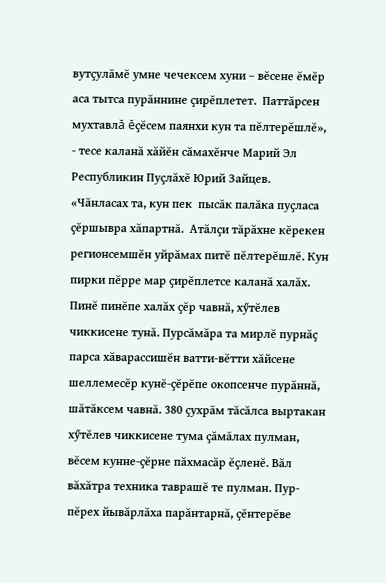вутҫулăмĕ умне чечексем хуни – вĕсене ĕмĕр аса тытса пурăннине ҫирĕплетет.  Паттăрсен мухтавлă ĕҫĕсем паянхи кун та пĕлтерĕшлĕ», - тесе каланă хăйĕн сăмахĕнче Марий Эл Республикин Пуҫлăхĕ Юрий Зайцев.    «Чăнласах та, кун пек  пысăк палăка пуҫласа ҫĕршывра хăпартнă.  Атăлҫи тăрăхне кĕрекен регионсемшĕн уйрăмах питĕ пĕлтерĕшлĕ. Кун пирки пĕрре мар ҫирĕплетсе каланă халăх.   Пинĕ пинĕпе халăх ҫĕр чавнă, хӳтĕлев чиккисене тунă. Пурсăмăра та мирлĕ пурнăҫ парса хăварассишĕн ватти-вĕтти хăйсене шеллемесĕр кунĕ-ҫĕрĕпе окопсенче пурăннă, шăтăксем чавнă. 380 ҫухрăм тăсăлса выртакан хӳтĕлев чиккисене тума ҫăмăлах пулман, вĕсем кунне-ҫĕрне пăхмасăр ĕҫленĕ. Вăл вăхăтра техника таврашĕ те пулман. Пур-пĕрех йывăрлăха парăнтарнă, ҫĕнтерĕве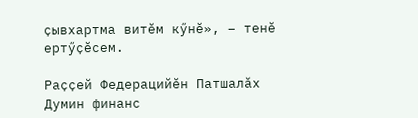ҫывхартма витĕм кӳнĕ», – тенĕ ертӳҫĕсем.

Раҫҫей Федерацийĕн Патшалăх Думин финанс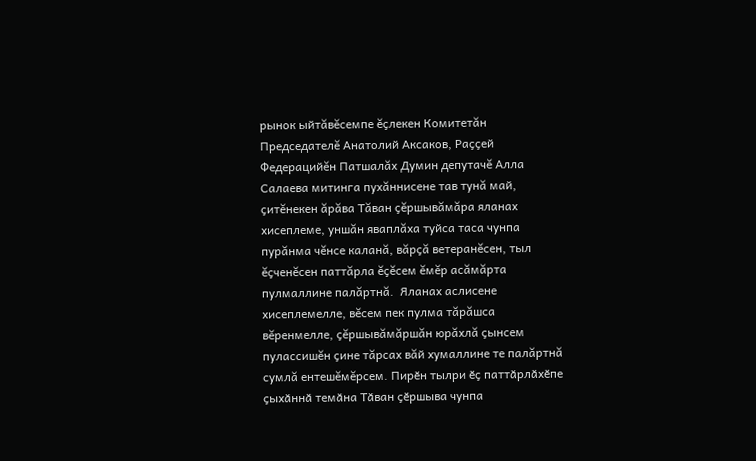рынок ыйтăвĕсемпе ĕҫлекен Комитетăн Председателĕ Анатолий Аксаков, Раҫҫей Федерацийĕн Патшалăх Думин депутачĕ Алла Салаева митинга пухăннисене тав тунă май, ҫитĕнекен ăрăва Тăван ҫĕршывăмăра яланах хисеплеме, уншăн яваплăха туйса таса чунпа пурăнма чĕнсе каланă, вăрҫă ветеранĕсен, тыл ĕҫченĕсен паттăрла ĕҫĕсем ĕмĕр асăмăрта пулмаллине палăртнă.  Яланах аслисене хисеплемелле, вĕсем пек пулма тăрăшса вĕренмелле, ҫĕршывăмăршăн юрăхлă ҫынсем пулассишĕн ҫине тăрсах вăй хумаллине те палăртнă сумлă ентешĕмĕрсем. Пирӗн тылри ӗҫ паттӑрлӑхӗпе ҫыхӑннӑ темӑна Тӑван ҫӗршыва чунпа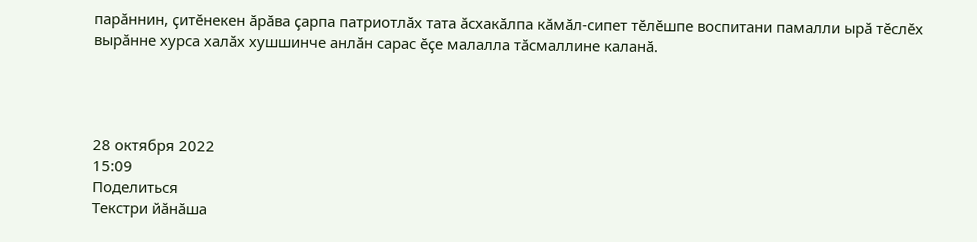парӑннин, ҫитӗнекен ӑрӑва ҫарпа патриотлӑх тата ӑсхакӑлпа кӑмӑл-сипет тӗлӗшпе воспитани памалли ырӑ тӗслӗх вырӑнне хурса халӑх хушшинче анлӑн сарас ӗҫе малалла тӑсмаллине каланӑ.




28 октября 2022
15:09
Поделиться
Текстри йӑнӑша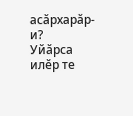асӑрхарӑр-и?
Уйӑрса илӗр те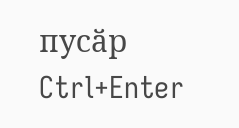пусӑр Ctrl+Enter